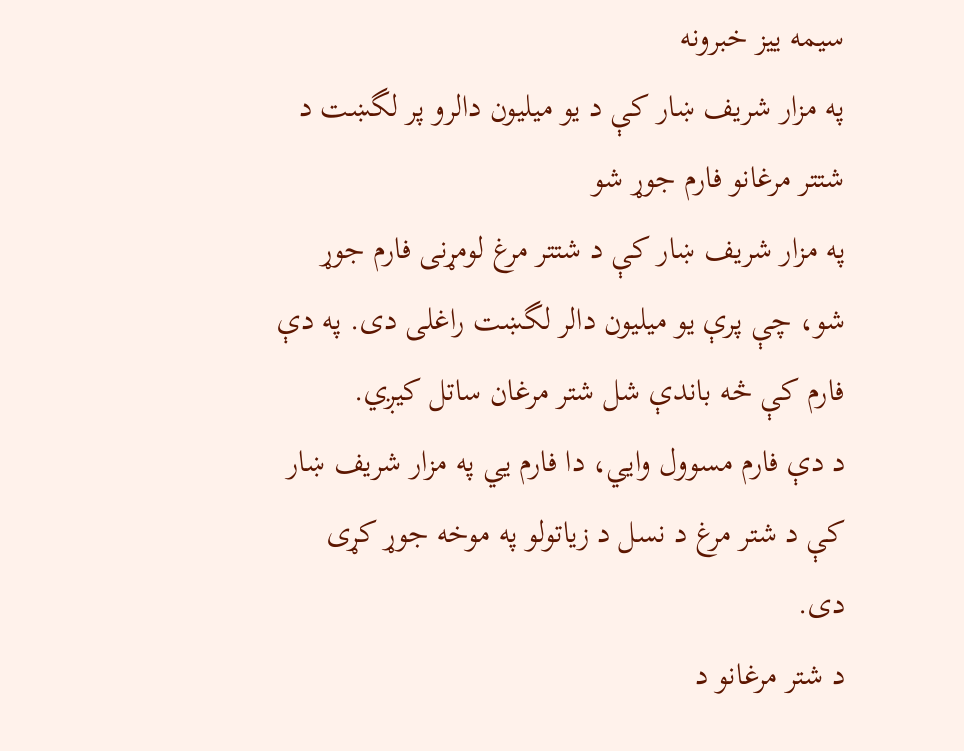سیمه ییز خبرونه
په مزار شريف ښار كې د يو ميليون دالرو پر لگښت د شتتر مرغانو فارم جوړ شو
په مزار شريف ښار كې د شتتر مرغ لومړنى فارم جوړ شو، چې پرې يو ميليون دالر لگښت راغلى دى. په دې فارم كې څه باندې شل شتر مرغان ساتل كيږي.
د دې فارم مسوول وايي، دا فارم يي په مزار شريف ښار كې د شتر مرغ د نسل د زياتولو په موخه جوړ كړى دى.
د شتر مرغانو د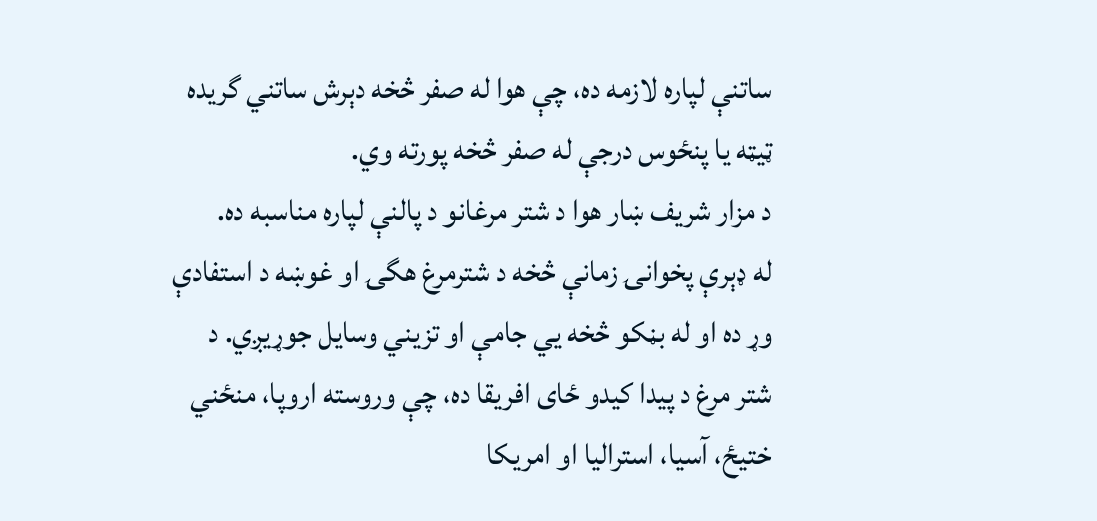ساتنې لپاره لازمه ده، چې هوا له صفر څخه دېرش ساتني گريده ټيټه يا پنځوس درجې له صفر څخه پورته وي.
د مزار شريف ښار هوا د شتر مرغانو د پالنې لپاره مناسبه ده.
له ډېرې پخوانۍ زمانې څخه د شترمرغ هگۍ او غوښه د استفادې وړ ده او له بڼكو څخه يي جامې او تزيني وسايل جوړيږي. د شتر مرغ د پيدا كيدو ځاى افريقا ده، چې وروسته اروپا، منځني ختيځ، آسيا، استراليا او امريكا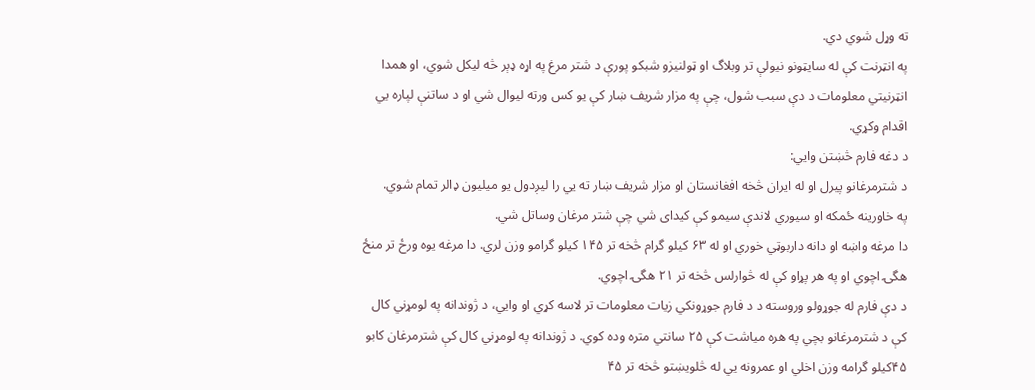ته وړل شوي دي.
په انټرنت كې له سايټونو نيولې تر وبلاگ او ټولنيزو شبكو پورې د شتر مرغ په اړه ډېر څه ليكل شوي، او همدا انټرنيتي معلومات د دې سبب شول، چې په مزار شريف ښار كې يو كس ورته ليوال شي او د ساتنې لپاره يي اقدام وكړي.
د دغه فارم څښتن وايي:
د شترمرغانو پيرل او له ايران څخه افغانستان او مزار شريف ښار ته يي را ليږدول يو ميليون ډالر تمام شوي.
په خاورينه ځمكه او سيوري لاندې سيمو كې كيداى شي چې شتر مرغان وساتل شي.
دا مرغه واښه او دانه داربوټي خوري او له ۶۳ كيلو گرام څخه تر ۱۴۵ كيلو گرامو وزن لري. دا مرغه يوه ورځ تر منځ هگۍ اچوي او په هر پړاو كې له څوارلس څخه تر ۲۱ هگۍ اچوي.
د دې فارم له جوړولو وروسته د د فارم جوړونكي زيات معلومات تر لاسه كړي او وايي، د ژوندانه په لومړني كال كې د شترمرغانو بچي په هره مياشت كې ۲۵ سانتي متره وده كوي. د ژوندانه په لومړني كال كې شترمرغان كابو ۴۵كيلو گرامه وزن اخلي او عمرونه يي له څلويښتو څخه تر ۴۵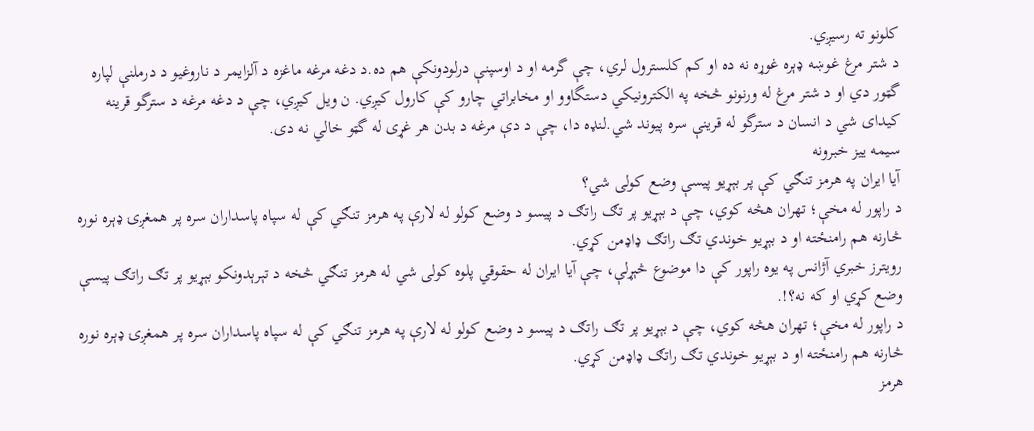كلونو ته رسيږي.
د شتر مرغ غوښه ډېره غوړه نه ده او كم كلسترول لري، چې گرمه او د اوسپنې درلودونكې هم ده.د دغه مرغه ماغزه د آلزايمر د ناروغيو د درملنې لپاره گټور دي او د شتر مرغ له ورنونو څخه په الكترونيكي دستگاوو او مخابراتي چارو كې كارول كيږي. ن ويل كيږي، چې د دغه مرغه د سترگو قرينه كيداى شي د انسان د سترگو له قرينې سره پيوند شي.لنډه دا، چې د دې مرغه د بدن هر غړى له گټو خالي نه دى.
سیمه ییز خبرونه
آیا ایران په هرمز تنګي کې پر بېړیو پیسې وضع کولی شي؟
د راپور له مخې؛ تهران هڅه کوي، چې د بېړیو پر تګ راتګ د پیسو د وضع کولو له لارې په هرمز تنګي کې له سپاه پاسداران سره پر همغږۍ ډېره نوره څارنه هم رامنځته او د بېړیو خوندي تګ راتګ ډاډمن کړي.
رویترز خبري آژانس په یوه راپور کې دا موضوع څېړلې، چې آیا ایران له حقوقي پلوه کولی شي له هرمز تنګي څخه د تېرېدونکو بېړیو پر تګ راتګ پیسې وضع کړي او که نه؟!.
د راپور له مخې؛ تهران هڅه کوي، چې د بېړیو پر تګ راتګ د پیسو د وضع کولو له لارې په هرمز تنګي کې له سپاه پاسداران سره پر همغږۍ ډېره نوره څارنه هم رامنځته او د بېړیو خوندي تګ راتګ ډاډمن کړي.
هرمز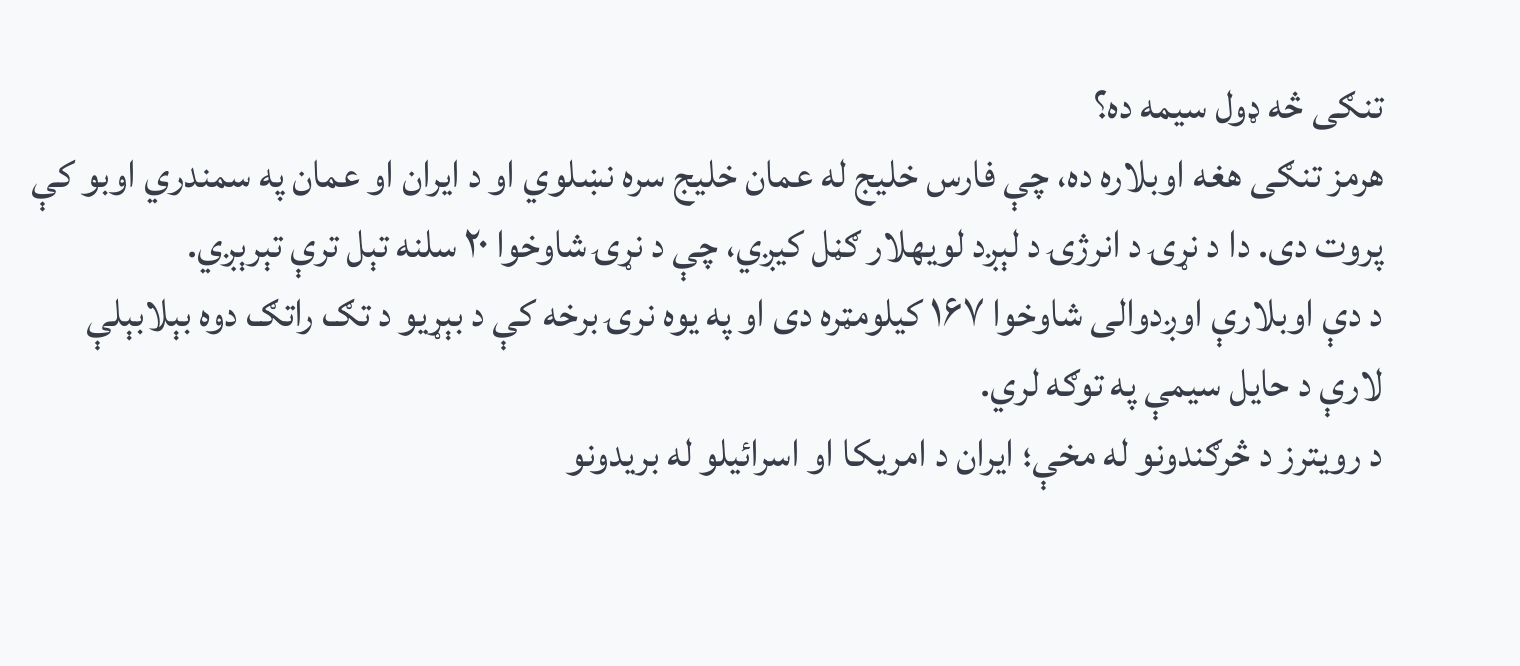تنګی څه ډول سیمه ده؟
هرمز تنګی هغه اوبلاره ده، چې فارس خلیج له عمان خلیج سره نښلوي او د ایران او عمان په سمندري اوبو کې پروت دی. دا د نړۍ د انرژۍ د لېږد لویهلار ګڼل کیږي، چې د نړۍ شاوخوا ۲۰ سلنه تېل ترې تېرېږي.
د دې اوبلارې اوږدوالی شاوخوا ۱۶۷ کیلومټره دی او په یوه نرۍ برخه کې د بېړیو د تګ راتګ دوه بېلابېلې لارې د حایل سیمې په توګه لري.
د رویترز د څرګندونو له مخې؛ ایران د امریکا او اسرائیلو له بریدونو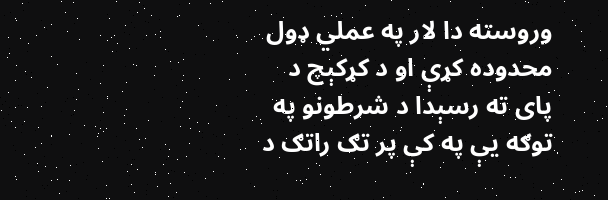وروسته دا لار په عملي ډول محدوده کړې او د کړکېچ د پای ته رسېدا د شرطونو په توګه یې په کې پر تګ راتګ د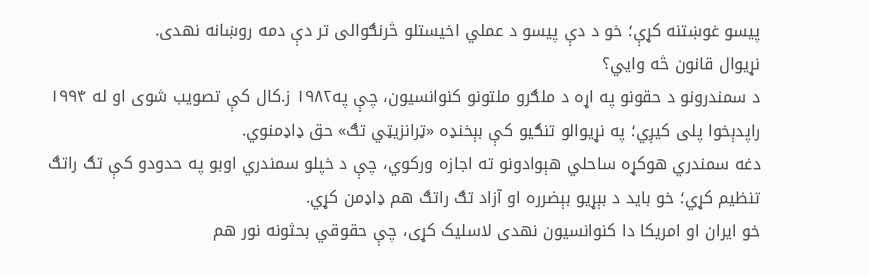پیسو غوښتنه کړې؛ خو د دې پیسو د عملي اخیستلو څرنګوالی تر دې دمه روښانه نهدی.
نړیوال قانون څه وايي؟
د سمندرونو د حقونو په اړه د ملګرو ملتونو کنوانسیون، چې په۱۹۸۲ ز.کال کې تصویب شوی او له ۱۹۹۴ راپدېخوا پلی کیږي؛ په نړیوالو تنګیو کې بېخنډه «ټرانزیټي تګ» حق ډاډمنوي.
دغه سمندري هوکړه ساحلي هېوادونو ته اجازه ورکوي، چې د خپلو سمندري اوبو په حدودو کې تګ راتګ تنظیم کړي؛ خو باید د بېړیو بېضرره او آزاد تګ راتګ هم ډاډمن کړي.
خو ایران او امریکا دا کنوانسیون نهدی لاسلیک کړی، چې حقوقي بحثونه نور هم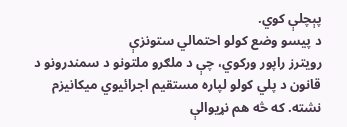پېچلې کوي.
د پیسو وضع کولو احتمالي ستونزې
رویترز راپور ورکوي، چې د ملګرو ملتونو د سمندرونو د قانون د پلي کولو لپاره مستقیم اجرائیوي میکانیزم نشته. که څه هم نړیوالې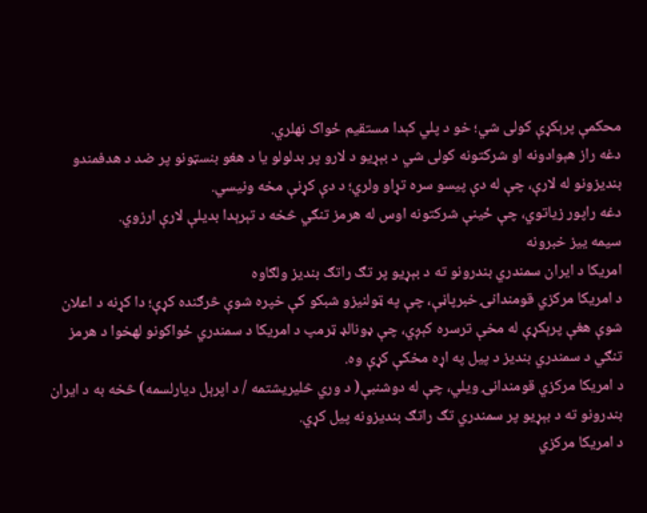محکمې پرېکړې کولی شي؛ خو د پلي کېدا مستقیم ځواک نهلري.
دغه راز هېوادونه او شرکتونه کولی شي د بېړیو د لارو پر بدلولو یا د هغو بنسټونو پر ضد د هدفمندو بندیزونو له لارې، چې له دې پیسو سره تړاو ولري؛ د دې کړنې مخه ونیسي.
دغه راپور زیاتوي، چې ځینې شرکتونه اوس له هرمز تنګي څخه د تېرېدا بدیلې لارې ارزوي.
سیمه ییز خبرونه
امریکا د ایران سمندري بندرونو ته د بېړیو پر تګ راتګ بندیز ولګاوه
د امریکا مرکزي قومندانۍ خبرپاڼې، چې په ټولنیزو شبکو کې خپره شوې څرګنده کړې؛ دا کړنه د اعلان شوې هغې پرېکړې له مخې ترسره کېږي، چې ډونالډ ټرمپ د امریکا د سمندري ځواکونو لهخوا د هرمز تنګي د سمندري بندیز د پیل په اړه مخکې کړې وه.
د امریکا مرکزي قومندانۍ ویلي، چې له دوشنبې( د وري څلیریشتمه / د اپرېل دیارلسمه) څخه به د ایران بندرونو ته د بېړیو پر سمندري تګ راتګ بندیزونه پیل کړي.
د امریکا مرکزي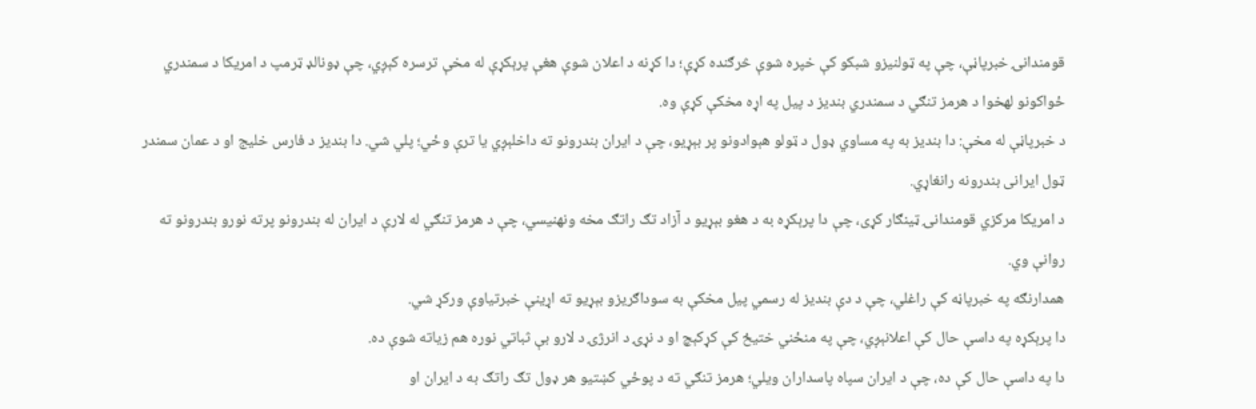قومندانۍ خبرپاڼې، چې په ټولنیزو شبکو کې خپره شوې څرګنده کړې؛ دا کړنه د اعلان شوې هغې پرېکړې له مخې ترسره کېږي، چې ډونالډ ټرمپ د امریکا د سمندري ځواکونو لهخوا د هرمز تنګي د سمندري بندیز د پیل په اړه مخکې کړې وه.
د خبرپاڼې له مخې: دا بندیز به په مساوي ډول د ټولو هېوادونو پر بېړیو، چې د ایران بندرونو ته داخلېږي یا ترې وځي؛ پلي شي. دا بندیز د فارس خلیج او د عمان سمندر ټول ایرانی بندرونه رانغاړي.
د امریکا مرکزي قومندانۍ ټینګار کړی، چې دا پرېکړه به د هغو بېړیو د آزاد تګ راتګ مخه ونهنیسي، چې د هرمز تنګي له لارې د ایران له بندرونو پرته نورو بندرونو ته روانې وي.
همدارنګه په خبرپاڼه کې راغلي، چې د دې بندیز له رسمي پیل مخکې به سوداګریزو بېړیو ته اړینې خبرتیاوې ورکړ شي.
دا پرېکړه په داسې حال کې اعلانېږي، چې په منځني ختیځ کې کړکېچ او د نړۍ د انرژۍ د لارو بې ثباتي نوره هم زیاته شوې ده.
دا په داسې حال کې ده، چې د ایران سپاه پاسداران ویلي؛ هرمز تنګي ته د پوځي کښتیو هر ډول تګ راتګ به د ایران او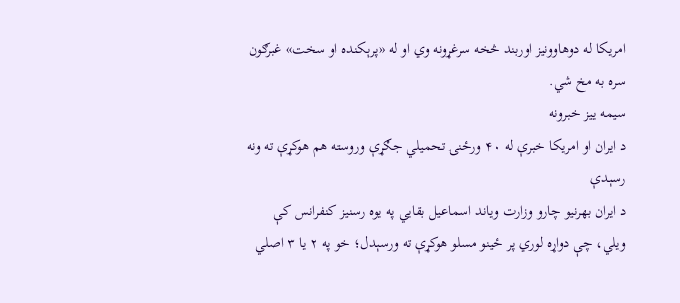امریکا له دوهاوونیز اوربند څخه سرغړونه وي او له «پرېکنده او سخت» غبرګون سره به مخ شي.
سیمه ییز خبرونه
د ایران او امریکا خبرې له ۴۰ ورځنۍ تحمیلي جګړې وروسته هم هوکړې ته ونه رسېدې
د ایران بهرنیو چارو وزارت ویاند اسماعیل بقايي په یوه رسنیز کنفرانس کې ویلي، چې دواړه لوري پر ځینو مسلو هوکړې ته ورسېدل؛ خو په ۲ یا ۳ اصلي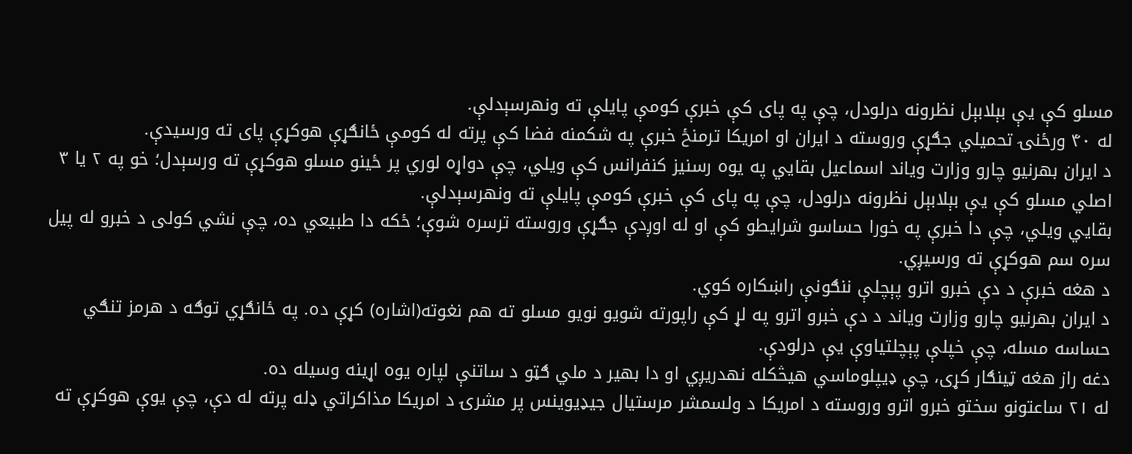مسلو کې یې بېلابېل نظرونه درلودل، چې په پای کې خبرې کومې پایلې ته ونهرسېدلې.
له ۴۰ ورځنۍ تحمیلي جګړې وروسته د ایران او امریکا ترمنځ خبرې په شکمنه فضا کې پرته له کومې ځانګړې هوکړې پای ته ورسیدې.
د ایران بهرنیو چارو وزارت ویاند اسماعیل بقايي په یوه رسنیز کنفرانس کې ویلي، چې دواړه لوري پر ځینو مسلو هوکړې ته ورسېدل؛ خو په ۲ یا ۳ اصلي مسلو کې یې بېلابېل نظرونه درلودل، چې په پای کې خبرې کومې پایلې ته ونهرسېدلې.
بقايي ویلي، چې دا خبرې په خورا حساسو شرایطو کې او له اوږدې جګړې وروسته ترسره شوې؛ ځکه دا طبیعي ده، چې نشي کولی د خبرو له پیل سره سم هوکړې ته ورسیږي.
د هغه خبرې د دې خبرو اترو پېچلې ننګونې راښکاره کوي.
د ایران بهرنیو چارو وزارت ویاند د دې خبرو اترو په لړ کې راپورته شویو نویو مسلو ته هم نغوته(اشاره) کړې ده. په ځانګړي توګه د هرمز تنګي حساسه مسله، چې خپلې پېچلتیاوې یې درلودې.
دغه راز هغه ټینګار کړی، چې ډیپلوماسي هیڅکله نهدریږي او دا بهیر د ملي ګټو د ساتنې لپاره یوه اړینه وسیله ده.
له ۲۱ ساعتونو سختو خبرو اترو وروسته د امریکا د ولسمشر مرستیال جيډيوینس پر مشرۍ د امریکا مذاکراتي ډله پرته له دې، چې یوې هوکړې ته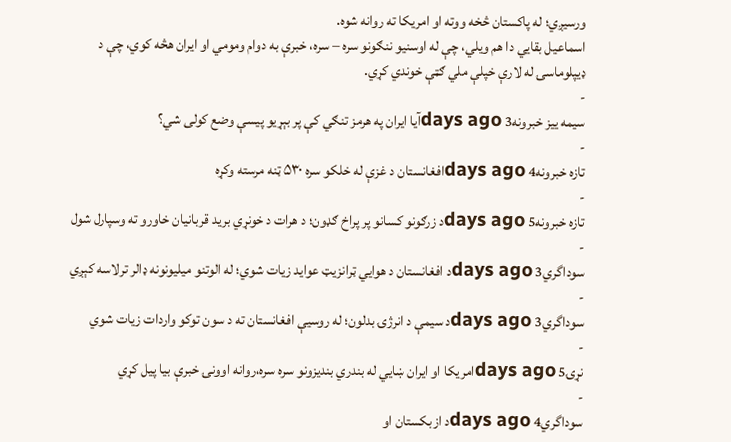ورسیږي؛ له پاکستان څخه ووته او امریکا ته روانه شوه.
اسماعیل بقايي دا هم ویلي، چې له اوسنیو ننګونو سره – سره، خبرې به دوام ومومي او ایران هڅه کوي، چې د ډیپلوماسۍ له لارې خپلې ملي ګټې خوندي کړي.
-
سیمه ییز خبرونه3 days agoآیا ایران په هرمز تنګي کې پر بېړیو پیسې وضع کولی شي؟
-
تازه خبرونه4 days agoافغانستان د غزې له خلکو سره ۵۳۰ ټنه مرسته وکړه
-
تازه خبرونه5 days agoد زرګونو کسانو پر پراخ ګډون؛ د هرات د خونړي برید قربانیان خاورو ته وسپارل شول
-
سوداگري3 days agoد افغانستان د هوايي ټرانزیټ عواید زیات شوي؛ له الوتنو میلیونونه ډالر ترلاسه کېږي
-
سوداگري3 days agoد سیمې د انرژۍ بدلون؛ له روسیې افغانستان ته د سون توکو واردات زیات شوي
-
نړۍ5 days agoامریکا او ایران ښايي له بندري بندیزونو سره سره،روانه اوونۍ خبرې بیا پیل کړي
-
سوداگري4 days agoد ازبکستان او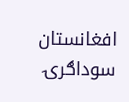افغانستان سوداګرۍ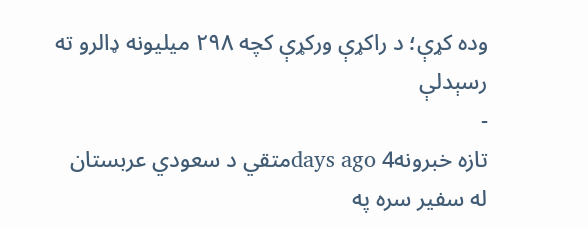وده کړې؛ د راکړې ورکړې کچه ۲۹۸ میلیونه ډالرو ته رسېدلې
-
تازه خبرونه4 days agoمتقي د سعودي عربستان له سفیر سره په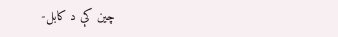چین کې د کابل-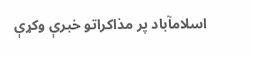اسلامآباد پر مذاکراتو خبرې وکړې